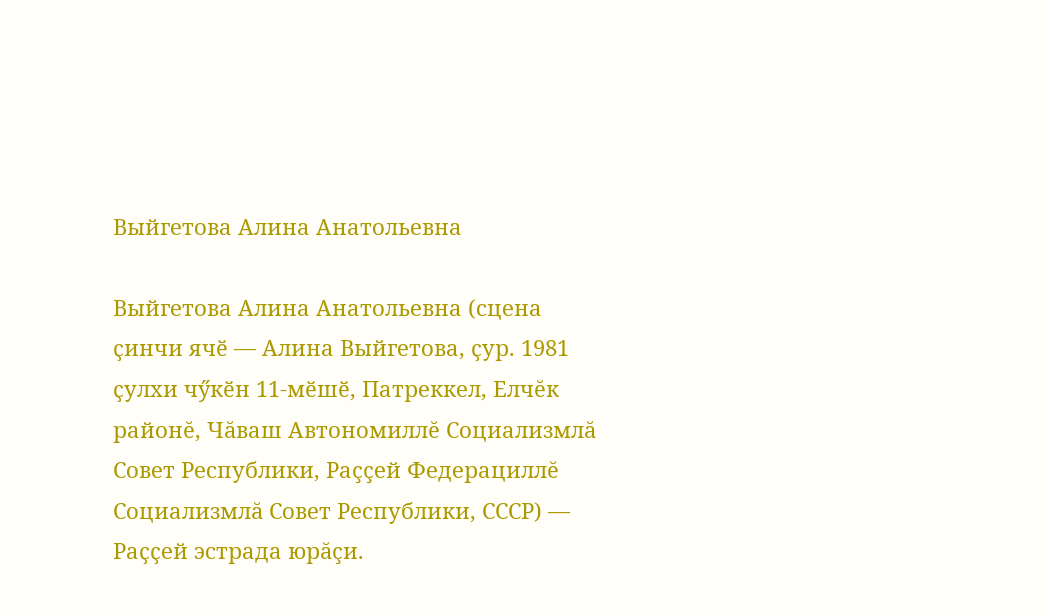Выйгетова Алина Анатольевна

Выйгетова Алина Анатольевна (сцена ҫинчи ячӗ — Алина Выйгетова, ҫур. 1981 ҫулхи чӳкӗн 11-мӗшӗ, Патреккел, Елчĕк районĕ, Чăваш Автономиллĕ Социализмлă Совет Республики, Раççей Федерациллĕ Социализмлă Совет Республики, СССР) — Раҫҫей эстрада юрăçи.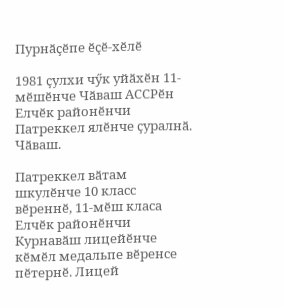Пурнӑҫӗпе ӗҫӗ-хӗлӗ

1981 ҫулхи чӳк уйӑхӗн 11-мӗшӗнче Чӑваш АССРӗн Елчӗк районӗнчи Патреккел ялӗнче ҫуралнӑ. Чӑваш.

Патреккел вӑтам шкулӗнче 10 класс вӗреннӗ, 11-мӗш класа Елчӗк районӗнчи Курнавӑш лицейӗнче кӗмӗл медальпе вӗренсе пӗтернӗ. Лицей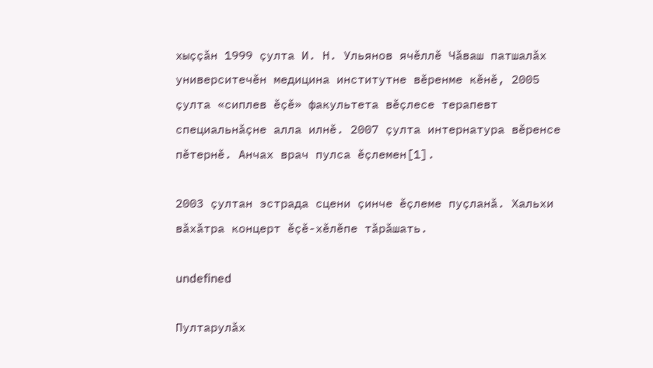хыҫҫӑн 1999 ҫулта И. Н. Ульянов ячӗллӗ Чӑваш патшалӑх университечӗн медицина институтне вӗренме кӗнӗ, 2005 ҫулта «сиплев ӗҫӗ» факультета вӗҫлесе терапевт специальнӑҫне алла илнӗ. 2007 ҫулта интернатура вӗренсе пӗтернӗ. Анчах врач пулса ӗҫлемен[1].

2003 ҫултан эстрада сцени ҫинче ӗҫлеме пуҫланӑ. Хальхи вӑхӑтра концерт ӗҫӗ-хӗлӗпе тӑрӑшать.

undefined

Пултарулӑх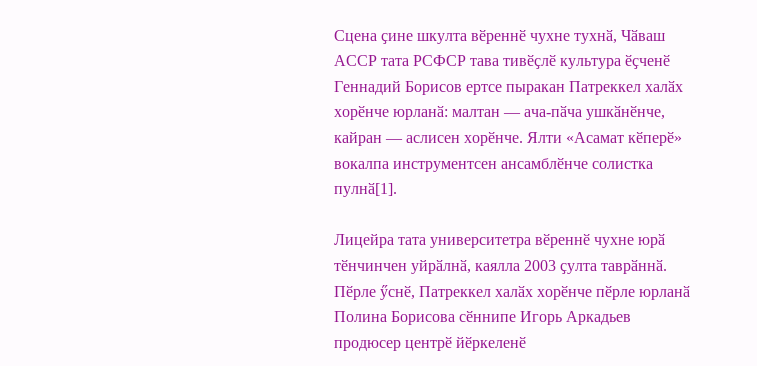Сцена ҫине шкулта вӗреннӗ чухне тухнӑ, Чӑваш АССР тата РСФСР тава тивӗҫлӗ культура ӗҫченӗ Геннадий Борисов ертсе пыракан Патреккел халӑх хорӗнче юрланӑ: малтан — ача-пӑча ушкӑнӗнче, кайран — аслисен хорӗнче. Ялти «Асамат кӗперӗ» вокалпа инструментсен ансамблӗнче солистка пулнӑ[1].

Лицейра тата университетра вӗреннӗ чухне юрӑ тӗнчинчен уйрӑлнӑ, каялла 2003 ҫулта таврӑннӑ. Пӗрле ӳснӗ, Патреккел халӑх хорӗнче пӗрле юрланӑ Полина Борисова сӗннипе Игорь Аркадьев продюсер центрӗ йӗркеленӗ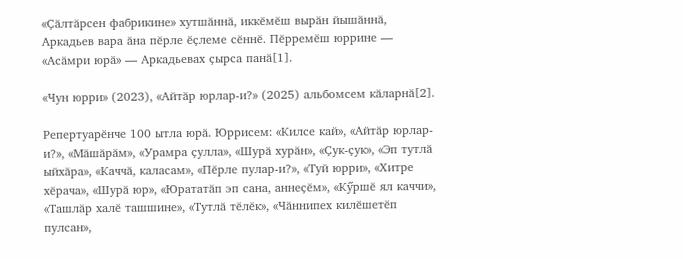«Ҫӑлтӑрсен фабрикине» хутшӑннӑ, иккӗмӗш вырӑн йышӑннӑ, Аркадьев вара ӑна пӗрле ӗҫлеме сӗннӗ. Пӗрремӗш юррине — «Асӑмри юрӑ» — Аркадьевах ҫырса панӑ[1].

«Чун юрри» (2023), «Айтӑр юрлар-и?» (2025) альбомсем кӑларнӑ[2].

Репертуарӗнче 100 ытла юрӑ. Юррисем: «Килсе кай», «Айтӑр юрлар-и?», «Мӑшӑрӑм», «Урамра ҫулла», «Шурӑ хурӑн», «Ҫук-ҫук», «Эп тутлӑ ыйхӑра», «Каччӑ, каласам», «Пӗрле пулар-и?», «Туй юрри», «Хитре хӗрача», «Шурӑ юр», «Юрататӑп эп сана, аннеҫӗм», «Кӳршӗ ял каччи», «Ташлӑр халӗ ташшине», «Тутлӑ тӗлӗк», «Чӑннипех килӗшетӗп пулсан»,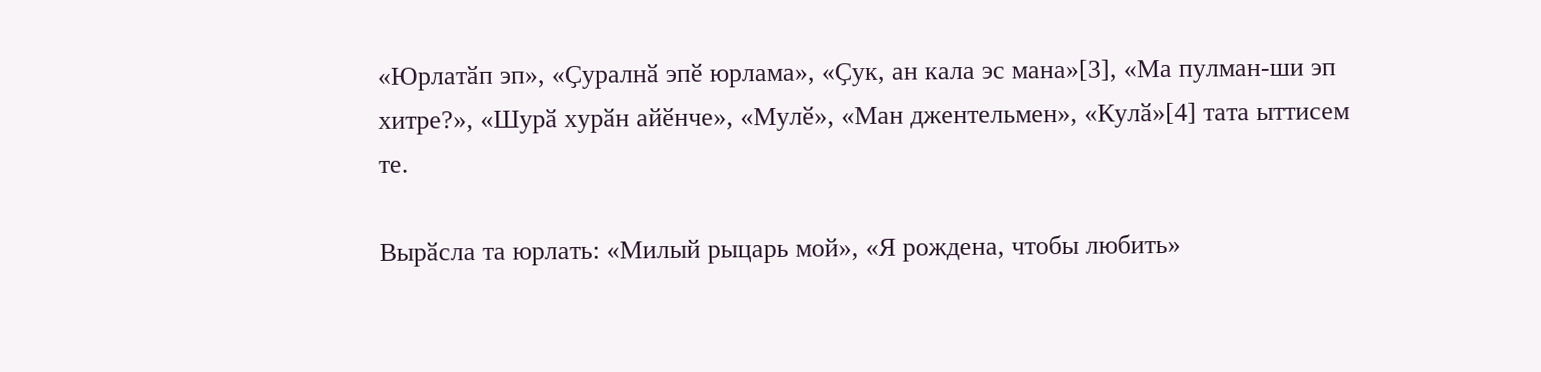«Юрлатӑп эп», «Ҫуралнӑ эпӗ юрлама», «Ҫук, ан кала эс мана»[3], «Ма пулман-ши эп хитре?», «Шурӑ хурӑн айӗнче», «Мулӗ», «Ман джентельмен», «Кулӑ»[4] тата ыттисем те.

Вырӑсла та юрлать: «Милый рыцарь мой», «Я рождена, чтобы любить»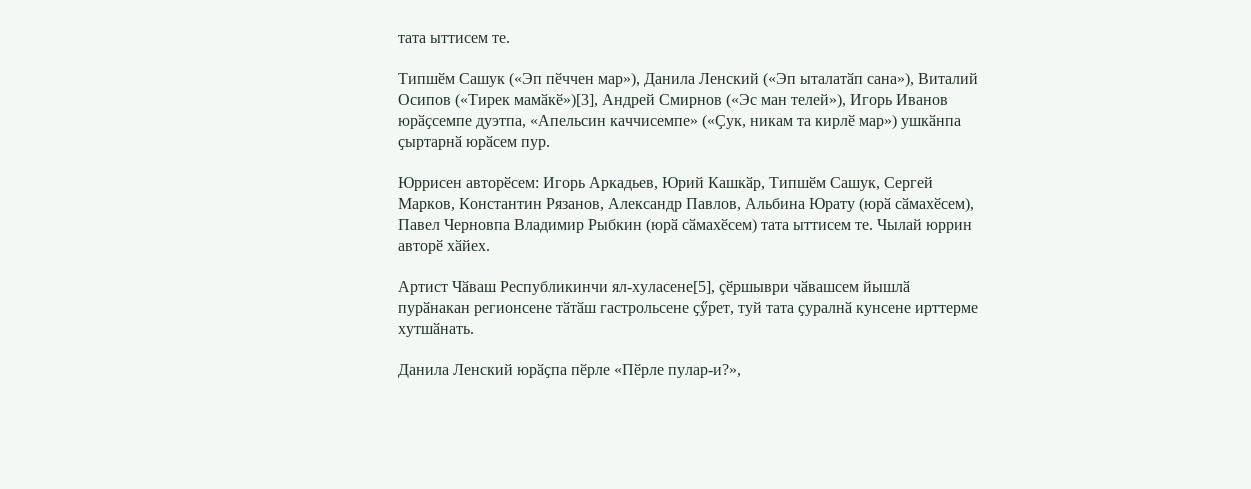тата ыттисем те.

Типшӗм Сашук («Эп пӗччен мар»), Данила Ленский («Эп ыталатӑп сана»), Виталий Осипов («Тирек мамӑкӗ»)[3], Андрей Смирнов («Эс ман телей»), Игорь Иванов юрӑҫсемпе дуэтпа, «Апельсин каччисемпе» («Ҫук, никам та кирлӗ мар») ушкӑнпа ҫыртарнӑ юрӑсем пур.

Юррисен авторӗсем: Игорь Аркадьев, Юрий Кашкӑр, Типшӗм Сашук, Сергей Марков, Константин Рязанов, Александр Павлов, Альбина Юрату (юрӑ сӑмахӗсем), Павел Черновпа Владимир Рыбкин (юрӑ сӑмахӗсем) тата ыттисем те. Чылай юррин авторӗ хӑйех.

Артист Чӑваш Республикинчи ял-хуласене[5], ҫӗршыври чӑвашсем йышлӑ пурӑнакан регионсене тӑтӑш гастрольсене ҫӳрет, туй тата ҫуралнӑ кунсене ирттерме хутшӑнать.

Данила Ленский юрӑҫпа пӗрле «Пӗрле пулар-и?»,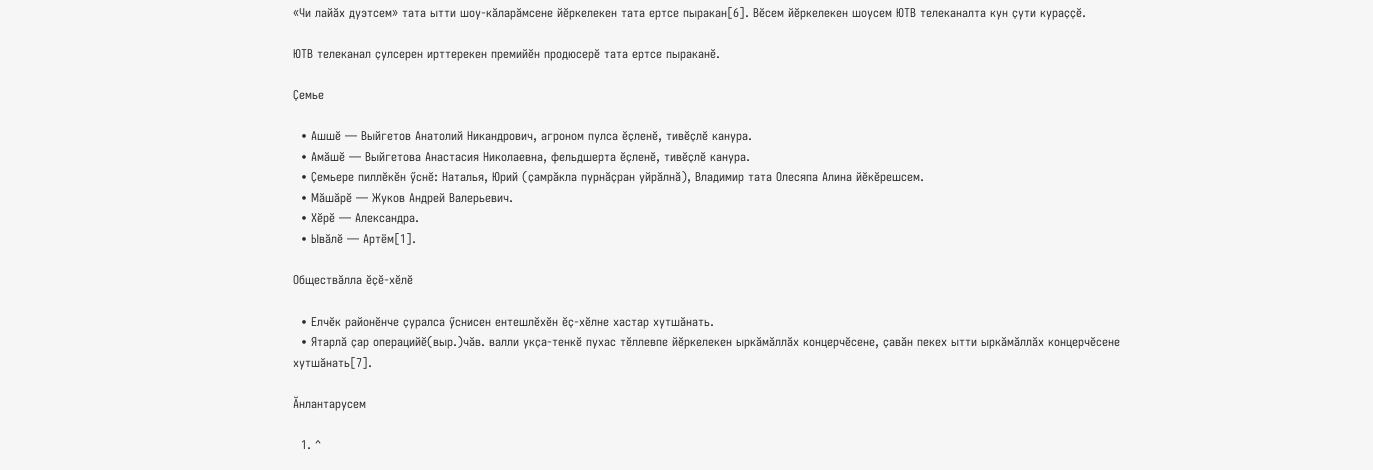«Чи лайӑх дуэтсем» тата ытти шоу-кӑларӑмсене йӗркелекен тата ертсе пыракан[6]. Вӗсем йӗркелекен шоусем ЮТВ телеканалта кун ҫути кураҫҫӗ.

ЮТВ телеканал ҫулсерен ирттерекен премийӗн продюсерӗ тата ертсе пыраканӗ.

Ҫемье

  • Ашшӗ — Выйгетов Анатолий Никандрович, агроном пулса ӗҫленӗ, тивӗҫлӗ канура.
  • Амӑшӗ — Выйгетова Анастасия Николаевна, фельдшерта ӗҫленӗ, тивӗҫлӗ канура.
  • Ҫемьере пиллӗкӗн ӳснӗ: Наталья, Юрий (ҫамрӑкла пурнӑҫран уйрӑлнӑ), Владимир тата Олесяпа Алина йӗкӗрешсем.
  • Мӑшӑрӗ — Жуков Андрей Валерьевич.
  • Хӗрӗ — Александра.
  • Ывӑлӗ — Артём[1].

Обществӑлла ӗҫӗ-хӗлӗ

  • Елчӗк районӗнче ҫуралса ӳснисен ентешлӗхӗн ӗҫ-хӗлне хастар хутшӑнать.
  • Ятарлӑ ҫар операцийӗ(выр.)чăв. валли укҫа-тенкӗ пухас тӗллевпе йӗркелекен ыркӑмӑллӑх концерчӗсене, ҫавӑн пекех ытти ыркӑмӑллӑх концерчӗсене хутшӑнать[7].

Ӑнлантарусем

  1. ^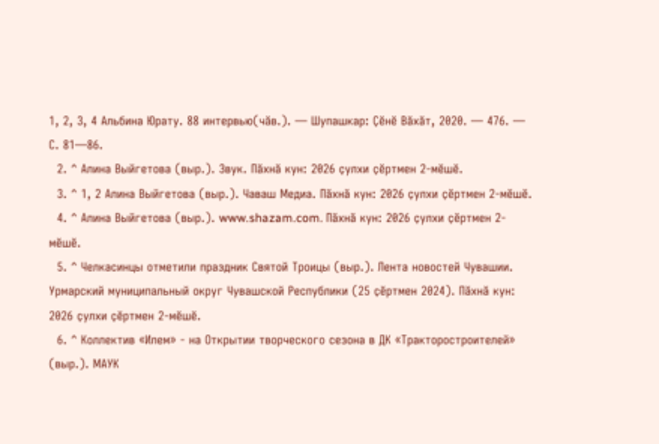1, 2, 3, 4 Альбина Юрату. 88 интервью(чăв.). — Шупашкар: Ҫӗнӗ Вӑхӑт, 2020. — 476. — С. 81—86.
  2. ^ Алина Выйгетова (выр.). Звук. Пӑхнӑ кун: 2026 ҫулхи ҫӗртмен 2-мӗшӗ.
  3. ^ 1, 2 Алина Выйгетова (выр.). Чаваш Медиа. Пӑхнӑ кун: 2026 ҫулхи ҫӗртмен 2-мӗшӗ.
  4. ^ Алина Выйгетова (выр.). www.shazam.com. Пӑхнӑ кун: 2026 ҫулхи ҫӗртмен 2-мӗшӗ.
  5. ^ Челкасинцы отметили праздник Святой Троицы (выр.). Лента новостей Чувашии. Урмарский муниципальный округ Чувашской Республики (25 ҫӗртмен 2024). Пӑхнӑ кун: 2026 ҫулхи ҫӗртмен 2-мӗшӗ.
  6. ^ Коллектив «Илем» - на Открытии творческого сезона в ДК «Тракторостроителей» (выр.). МАУК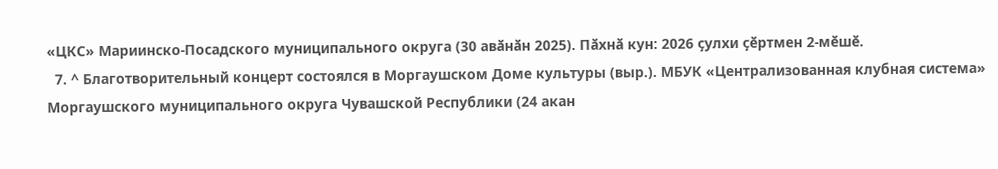«ЦКС» Мариинско-Посадского муниципального округа (30 авӑнӑн 2025). Пӑхнӑ кун: 2026 ҫулхи ҫӗртмен 2-мӗшӗ.
  7. ^ Благотворительный концерт состоялся в Моргаушском Доме культуры (выр.). МБУК «Централизованная клубная система» Моргаушского муниципального округа Чувашской Республики (24 акан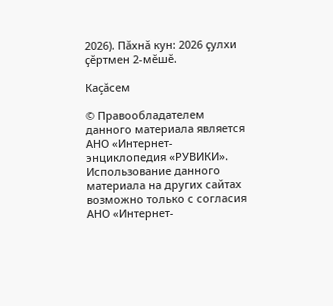2026). Пӑхнӑ кун: 2026 ҫулхи ҫӗртмен 2-мӗшӗ.

Каçăсем

© Правообладателем данного материала является АНО «Интернет-энциклопедия «РУВИКИ».
Использование данного материала на других сайтах возможно только с согласия АНО «Интернет-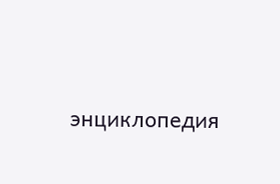энциклопедия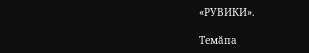«РУВИКИ».

Темӑпа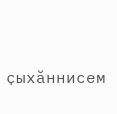ҫыхӑннисем